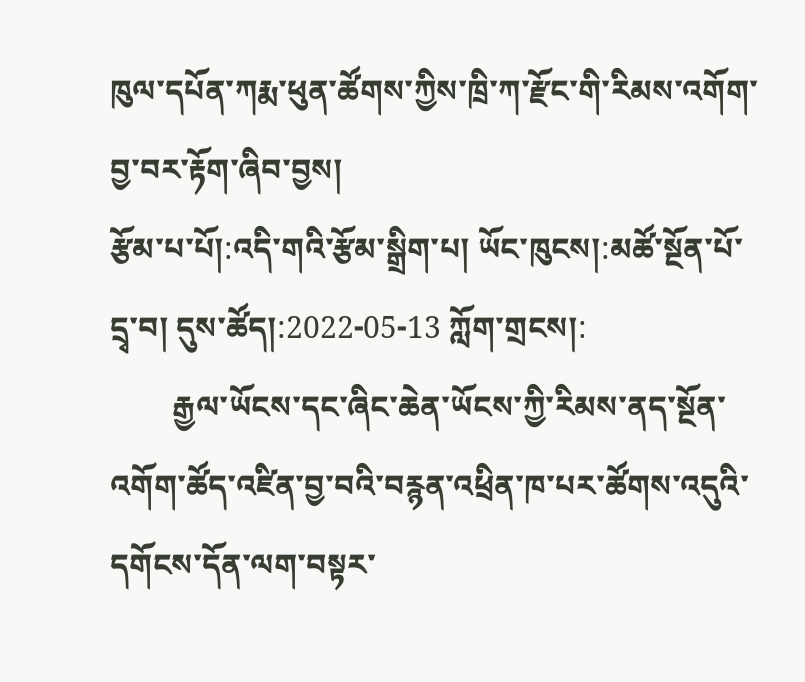ཁུལ་དཔོན་ཀརྨ་ཕུན་ཚོགས་ཀྱིས་ཁྲི་ཀ་རྫོང་གི་རིམས་འགོག་བྱ་བར་རྟོག་ཞིབ་བྱས།
རྩོམ་པ་པོ།:འདི་གའི་རྩོམ་སྒྲིག་པ། ཡོང་ཁུངས།:མཚོ་སྔོན་པོ་དྲྭ་བ། དུས་ཚོད།:2022-05-13 ཀློག་གྲངས།:
        རྒྱལ་ཡོངས་དང་ཞིང་ཆེན་ཡོངས་ཀྱི་རིམས་ནད་སྔོན་འགོག་ཚོད་འཛིན་བྱ་བའི་བརྙན་འཕྲིན་ཁ་པར་ཚོགས་འདུའི་དགོངས་དོན་ལག་བསྟར་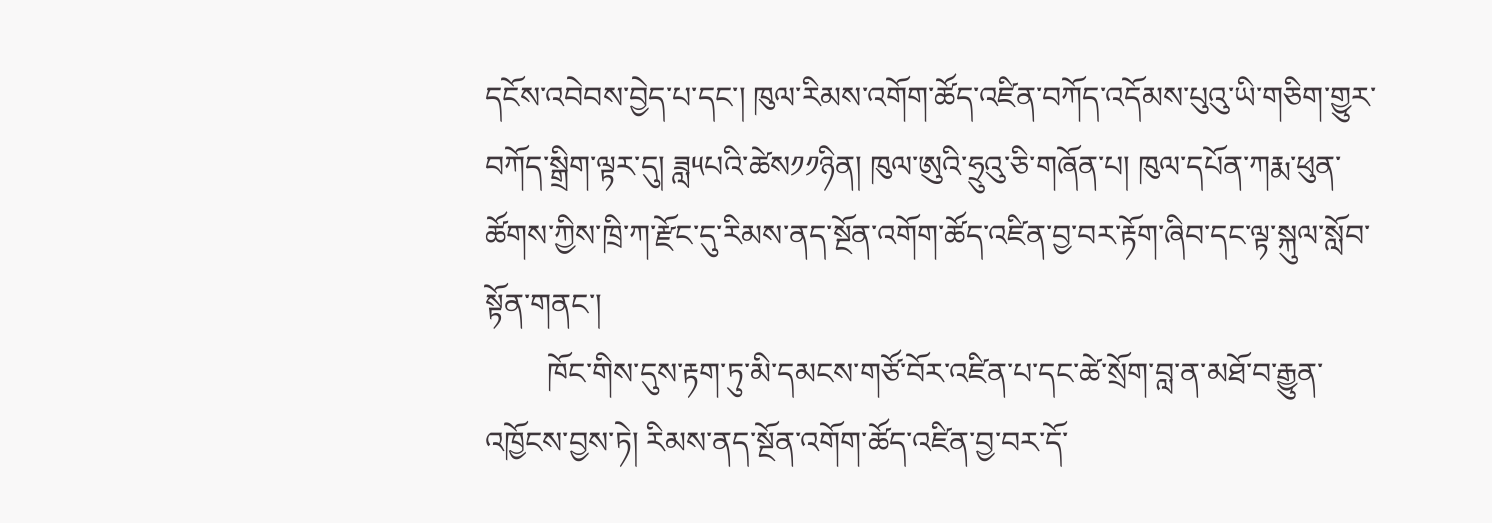དངོས་འབེབས་བྱེད་པ་དང་། ཁུལ་རིམས་འགོག་ཚོད་འཛིན་བཀོད་འདོམས་པུའུ་ཡི་གཅིག་གྱུར་བཀོད་སྒྲིག་ལྟར་དུ། ཟླ༥པའི་ཚེས༡༡ཉིན། ཁུལ་ཨུའི་ཧྲུའུ་ཅི་གཞོན་པ། ཁུལ་དཔོན་ཀརྨ་ཕུན་ཚོགས་ཀྱིས་ཁྲི་ཀ་རྫོང་དུ་རིམས་ནད་སྔོན་འགོག་ཚོད་འཛིན་བྱ་བར་རྟོག་ཞིབ་དང་ལྟ་སྐུལ་སློབ་སྟོན་གནང་།
        ཁོང་གིས་དུས་རྟག་ཏུ་མི་དམངས་གཙོ་བོར་འཛིན་པ་དང་ཚེ་སྲོག་བླ་ན་མཐོ་བ་རྒྱུན་འཁྱོངས་བྱས་ཏེ། རིམས་ནད་སྔོན་འགོག་ཚོད་འཛིན་བྱ་བར་དོ་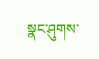སྣང་ཤུགས་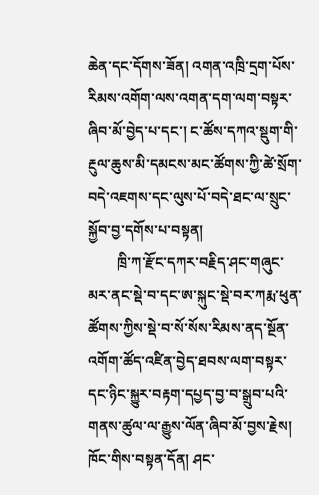ཆེན་དང་དོགས་ཟོན། འགན་འཁྲི་དྲག་པོས་རིམས་འགོག་ལས་འགན་དག་ལག་བསྟར་ཞིབ་མོ་བྱེད་པ་དང་། ང་ཚོས་དཀའ་སྡུག་གི་རྔུལ་ཆུས་མི་དམངས་མང་ཚོགས་ཀྱི་ཚེ་སྲོག་བདེ་འཇགས་དང་ལུས་པོ་བདེ་ཐང་ལ་སྲུང་སྐྱོབ་བྱ་དགོས་པ་བསྟན།
        ཁྲི་ཀ་རྫོང་དཀར་བརྗིད་ཤང་གཞུང་མར་ནང་སྡེ་བ་དང་ཨ་སྐུང་སྡེ་བར་ཀརྨ་ཕུན་ཚོགས་ཀྱིས་སྡེ་བ་སོ་སོས་རིམས་ནད་སྔོན་འགོག་ཚོད་འཛིན་བྱེད་ཐབས་ལག་བསྟར་དང་ཉིང་སྐྱུར་བརྟག་དཔྱད་བྱ་བ་སྒྲུབ་པའི་གནས་ཚུལ་ལ་རྒྱུས་ལོན་ཞིབ་མོ་བྱས་རྗེས། ཁོང་གིས་བསྟན་དོན། ཤང་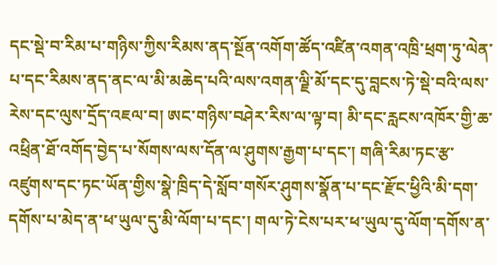དང་སྡེ་བ་རིམ་པ་གཉིས་ཀྱིས་རིམས་ནད་སྔོན་འགོག་ཚོད་འཛིན་འགན་འཁྲི་ཕྲག་ཏུ་ལེན་པ་དང་རིམས་ནད་ནང་ལ་མི་མཆེད་པའི་ལས་འགན་ལྗི་མོ་དང་དུ་བླངས་ཏེ་སྡེ་བའི་ལས་རེས་དང་ལུས་དྲོད་འཇལ་བ། ཨང་གཉིས་བཤེར་རིས་ལ་ལྟ་བ། མི་དང་རླངས་འཁོར་གྱི་ཆ་འཕྲིན་ཐོ་འགོད་བྱེད་པ་སོགས་ལས་དོན་ལ་ཤུགས་རྒྱག་པ་དང་། གཞི་རིམ་ཏང་རྩ་འཛུགས་དང་ཏང་ཡོན་གྱིས་སྣེ་ཁྲིད་དེ་སློབ་གསོར་ཤུགས་སྣོན་པ་དང་རྫོང་ཕྱིའི་མི་དག་དགོས་པ་མེད་ན་ཕ་ཡུལ་དུ་མི་ལོག་པ་དང་། གལ་ཏེ་ངེས་པར་ཕ་ཡུལ་དུ་ལོག་དགོས་ན་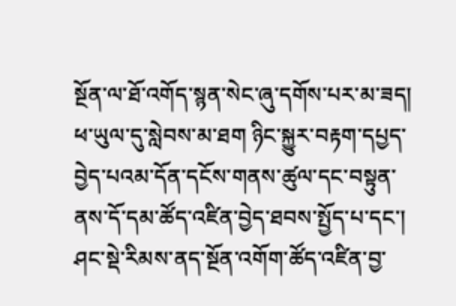སྔོན་ལ་ཐོ་འགོད་སྙན་སེང་ཞུ་དགོས་པར་མ་ཟད། ཕ་ཡུལ་དུ་སླེབས་མ་ཐག ཉིང་སྐྱུར་བརྟག་དཔྱད་བྱེད་པའམ་དོན་དངོས་གནས་ཚུལ་དང་བསྟུན་ནས་དོ་དམ་ཚོད་འཛིན་བྱེད་ཐབས་སྤྱོད་པ་དང་། ཤང་སྡེ་རིམས་ནད་སྔོན་འགོག་ཚོད་འཛིན་བྱ་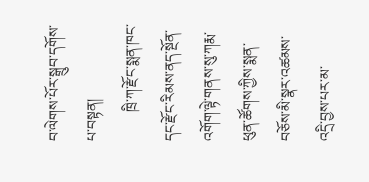བ་ལེགས་པོར་སྒྲུབ་དགོས་པ་བསྟན།
        ཁྲི་ཀ་རྫོང་སྨན་ཁང་དང་རྫོང་རིམས་ནད་སྔོན་འགོག་ལྟེ་གནས་སུ་ཀརྨ་ཕུན་ཚོགས་ཀྱིས་སྨན་བཅོས་མི་སྣར་འཚམས་འདྲི་བྱས་པར་མ་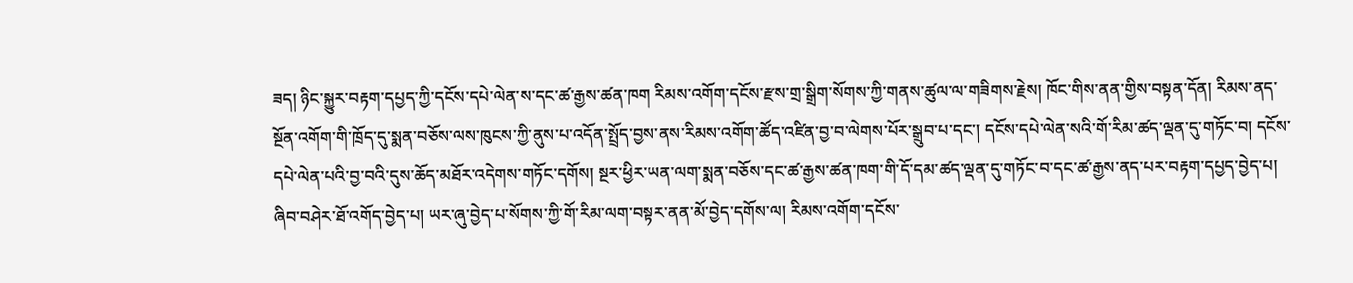ཟད། ཉིང་སྐྱུར་བརྟག་དཔྱད་ཀྱི་དངོས་དཔེ་ལེན་ས་དང་ཚ་རྒྱས་ཚན་ཁག རིམས་འགོག་དངོས་རྫས་གྲ་སྒྲིག་སོགས་ཀྱི་གནས་ཚུལ་ལ་གཟིགས་རྗེས། ཁོང་གིས་ནན་གྱིས་བསྟན་དོན། རིམས་ནད་སྔོན་འགོག་གི་ཁྲོད་དུ་སྨན་བཅོས་ལས་ཁུངས་ཀྱི་ནུས་པ་འདོན་སྤྲོད་བྱས་ནས་རིམས་འགོག་ཚོད་འཛིན་བྱ་བ་ལེགས་པོར་སྒྲུབ་པ་དང་། དངོས་དཔེ་ལེན་སའི་གོ་རིམ་ཚད་ལྡན་དུ་གཏོང་བ། དངོས་དཔེ་ལེན་པའི་བྱ་བའི་དུས་ཆོད་མཐོར་འདེགས་གཏོང་དགོས། སྔར་ཕྱིར་ཡན་ལག་སྨན་བཅོས་དང་ཚ་རྒྱས་ཚན་ཁག་གི་དོ་དམ་ཚད་ལྡན་དུ་གཏོང་བ་དང་ཚ་རྒྱས་ནད་པར་བརྟག་དཔྱད་བྱེད་པ། ཞིབ་བཤེར་ཐོ་འགོད་བྱེད་པ། ཡར་ཞུ་བྱེད་པ་སོགས་ཀྱི་གོ་རིམ་ལག་བསྟར་ནན་མོ་བྱེད་དགོས་ལ། རིམས་འགོག་དངོས་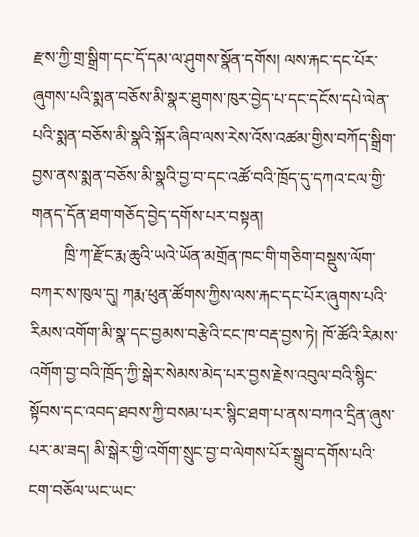རྫས་ཀྱི་གྲ་སྒྲིག་དང་དོ་དམ་ལ་ཤུགས་སྣོན་དགོས། ལས་རྐང་དང་པོར་ཞུགས་པའི་སྨན་བཅོས་མི་སྣར་ཐུགས་ཁུར་བྱེད་པ་དང་དངོས་དཔེ་ལེན་པའི་སྨན་བཅོས་མི་སྣའི་སྐོར་ཞིབ་ལས་རེས་འོས་འཚམ་གྱིས་བཀོད་སྒྲིག་བྱས་ནས་སྨན་བཅོས་མི་སྣའི་བྱ་བ་དང་འཚོ་བའི་ཁྲོད་དུ་དཀའ་ངལ་གྱི་གནད་དོན་ཐག་གཅོད་བྱེད་དགོས་པར་བསྟན།
        ཁྲི་ཀ་རྫོང་རྨ་ཆུའི་ཡའེ་ཡོན་མགྲོན་ཁང་གི་གཅིག་བསྡུས་ལོག་བཀར་ས་ཁུལ་དུ། ཀརྨ་ཕུན་ཚོགས་ཀྱིས་ལས་རྐང་དང་པོར་ཞུགས་པའི་རིམས་འགོག་མི་སྣ་དང་བྱམས་བརྩེའི་ངང་ཁ་བརྡ་བྱས་ཏེ། ཁོ་ཚོའི་རིམས་འགོག་བྱ་བའི་ཁྲོད་ཀྱི་སྒེར་སེམས་མེད་པར་བྱས་རྗེས་འབུལ་བའི་སྙིང་སྟོབས་དང་འབད་ཐབས་ཀྱི་བསམ་པར་སྙིང་ཐག་པ་ནས་བཀའ་དྲིན་ཞུས་པར་མ་ཟད། མི་སྒེར་གྱི་འགོག་སྲུང་བྱ་བ་ལེགས་པོར་སྒྲུབ་དགོས་པའི་ངག་བཅོལ་ཡང་ཡང་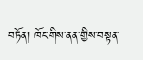བཏོན། ཁོང་གིས་ནན་གྱིས་བསྟན་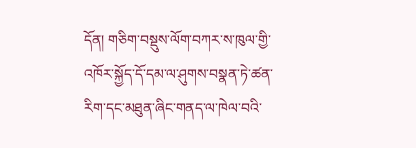དོན། གཅིག་བསྡུས་ལོག་བཀར་ས་ཁུལ་གྱི་འཁོར་སྐྱོད་དོ་དམ་ལ་ཤུགས་བསྣན་ཏེ་ཚན་རིག་དང་མཐུན་ཞིང་གནད་ལ་ཁེལ་བའི་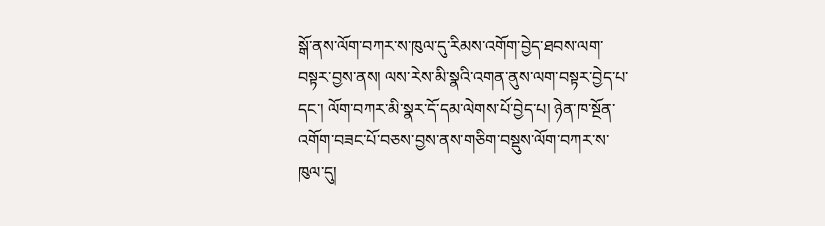སྒོ་ནས་ལོག་བཀར་ས་ཁུལ་དུ་རིམས་འགོག་བྱེད་ཐབས་ལག་བསྟར་བྱས་ནས། ལས་རེས་མི་སྣའི་འགན་ནུས་ལག་བསྟར་བྱེད་པ་དང་། ལོག་བཀར་མི་སྣར་དོ་དམ་ལེགས་པོ་བྱེད་པ། ཉེན་ཁ་སྔོན་འགོག་བཟང་པོ་བཅས་བྱས་ནས་གཅིག་བསྡུས་ལོག་བཀར་ས་ཁུལ་དུ།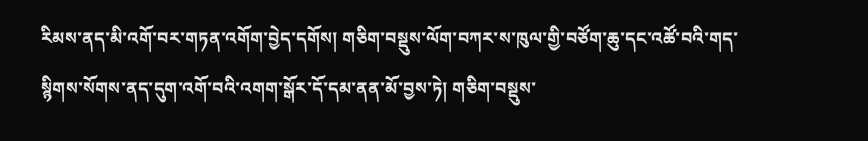རིམས་ནད་མི་འགོ་བར་གཏན་འགོག་བྱེད་དགོས། གཅིག་བསྡུས་ལོག་བཀར་ས་ཁུལ་གྱི་བཙོག་ཆུ་དང་འཚོ་བའི་གད་སྙིགས་སོགས་ནད་དུག་འགོ་བའི་འགག་སྒོར་དོ་དམ་ནན་མོ་བྱས་ཏེ། གཅིག་བསྡུས་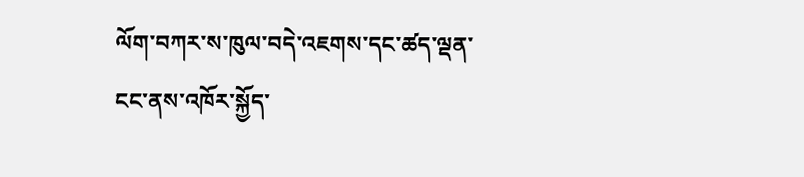ལོག་བཀར་ས་ཁུལ་བདེ་འཇགས་དང་ཚད་ལྡན་ངང་ནས་འཁོར་སྐྱོད་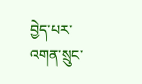བྱེད་པར་འགན་སྲུང་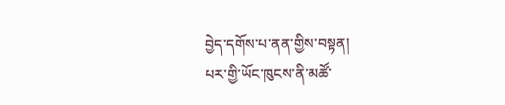བྱེད་དགོས་པ་ནན་གྱིས་བསྟན།
པར་གྱི་ཡོང་ཁུངས་ནི་མཚོ་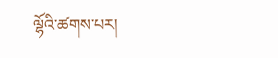ལྷོའི་ཚགས་པར།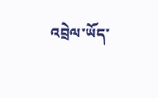འབྲེལ་ཡོད་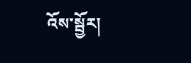འོས་སྦྱོར།